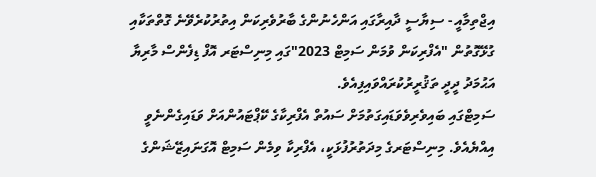އިޖްތިމާއީ - ސިޔާސީ ދާއިރާގައި އަންހެނުންގެ ބާރުވެރިކަން އިތުރުކުރެވޭނެ ގޮތްތަކާއި ގުޅޭގޮތުން "އެފްރިކަން ވުމަން ސަމިޓް 2023"ގައި މިނިސްޓަރ އޮފް ޑިފެންސް މާރިޔާ އަޙުމަދު ދީދީ ތަޤުރީރުކުރައްވައިފިއެވެ.
ސަމިޓްގައި ބައިވެރިވެވަޑައިގަތުމަށް ސައުތް އެފްރިކާގެ ކޭޕްޓައުންއަށް ވަޑައިގެންނެވީ އިއްޔެއެވެ. މިނިސްޓަރގެ މިދަތުރުފުޅަކީ، އެފްރިކާ ވިމެން ސަމިޓް އޮގަނައިޒޭޝަންގެ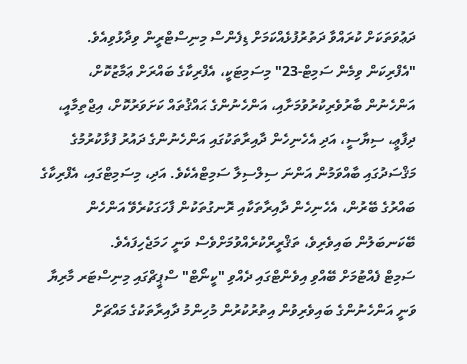ދަޢުވަތަކަށް ކުރައްވާ ދަތުރުފުޅެއްކަމަށް ޑިފެންސް މިނިސްޓްރީން ވިދާޅުވިއެވެ.
"އެފްރިކަން ވިމެން ސަމިޓް-23" މިސަމިޓަކީ، އެފްރިކާގެ ބައްރަށް ޢަމާޒުކޮށް، އަންހެނުން ބާރުވެރިކުރުވުމަށާއި، އަންހެނުންގެ ޙައްޤުތައް ކަށަވަރުކޮށް، އިޖްތިމާއީ، ދިފާޢީ، ސިޔާސީ، އަދި އެހެނިހެން ދާއިރާތަކުގައި އަންހެނުންގެ ދައުރު ފުޅާކުރުމުގެ މަޤްސަދުގައި ބާއްވަމުން އަންނަ ސިލްސިލާ ސަމިޓްއެކެވެ. އަދި، މިސަމިޓްގައި، އެފްރިކާގެ ބައްރުގެ ބޭރުން، އެހެނިހެން ދާއިރާތަކާއި ރޮނގުތަކުން ފާހަގަކުރެވޭ އަންހެން ބޭކަނބަލުން ބައިވެރިވެ، ތަޤްރީރްކުރެއްވުމަށްވެސް ވަނީ ހަމަޖެހިފައެވެ.
ސަމިޓް ފެއްޓުމަށް ބޭއްވި އިވެންޓްގައި ދެއްވި "ކީނޯޓް" ސްޕީޗްގައި މިނިސްޓަރ މާރިޔާ ވަނީ އަންހެނުންގެ ބައިވެރިވުން އިތުރުކުރުން މުހިންމު ދާއިރާތަކުގެ މައްޗަށް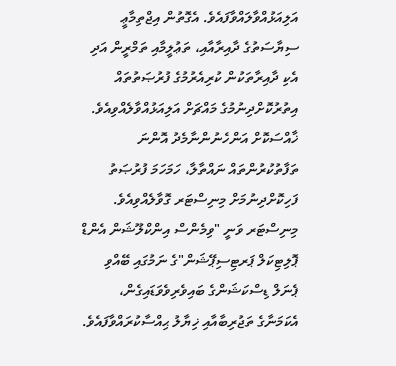އަލިއަޅުއްވާލައްވާފައެވެ. އެގޮތުން އިޖްތިމާޢީ ސިޔާސަތުގެ ދާއިރާއާއި، ތަޢުލީމާއި ތަމްރީން އަދި އެކި ދާއިރާތަކުން ކުރިއެރުމުގެ ފުރުޞަތުތައް އިތުރުކޮށްދިނުމުގެ މައްޗަށް އަލިއަޅުއްވާލެއްވިއެވެ. ޚާއްސަކޮށް އަންހެނުންނާމެދު އޮންނަ ތަފާތުކުރުންތައް ނައްތާލާ، ހަމަހަމަ ފުރުޞަތު ފަހިކޮށްދިނުމަށް މިނިސްޓަރ ގޮވާލެއްވިއެވެ.
މިނިސްޓަރ ވަނީ "ވިމެންސް އިންކްލޫޝަން އެންޑް ޕޮލިޓިކަލް ޕަރޓިސިޕޭޝަން"ގެ ނަމުގައި ބޭއްވި ޕެނަލް ޑިސްކަޝަންގެ ބައިވެރިވެވަޑައިގެން، އެކަމަނާގެ ތަޖުރިބާއާއި ޚިޔާލު ޙިއްސާކުރައްވާފައެވެ.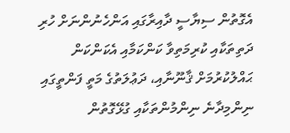އެގޮތުން ސިޔާސީ ދާއިރާގައި އަންހެނުންނަށް ހުރި ދަތިތަކާއި ކުރިމަތިވާ ކަންކަމާއި އެކަންކަން ޙައްލުކުރުމަށް ޤާނޫނާއި، ދަޢުލަތުގެ މަތީ ފަންތީގައި ނިންމިދާނެ ނިންމުންތަކާއި ގުޅޭގޮތުން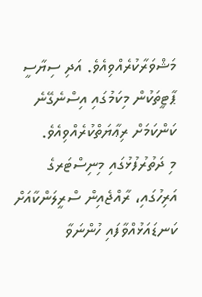މަޝްވަރާކުރެއްވިއެވެ. އަދި ސިޔާސީ ޕާޓީތަކުން މިކަމުގައި އިސްނެގޭނެ ކަންކަމަށް ރިޢާޔަތްކުރެއްވިއެވެ.
މި ދަތުރުފުޅުގައި މިނިސްޓަރގެ އަރިހުގައި، ރާއްޖެއިން ސްރީލަންކާއަށް ކަނޑައަޅުއްވާފައި ހުންނަވާ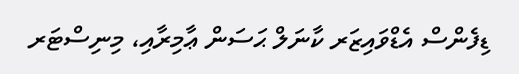ޑިފެންސް އެޑްވައިޒަރ ކާނަލް ޙަސަން ޢާމިރާއި، މިނިސްޓަރ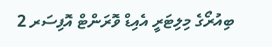ބިއުރޯގެ މިލިޓަރީ އެއިޑް ވޮރަންޓް އޮފިސަރ 2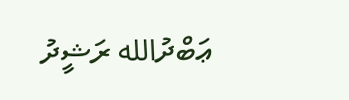ޢަބްދުالله ރަޝީދު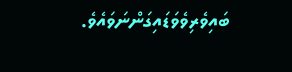ބައިވެރިވެވަޑައިގަންނަވައެވެ.